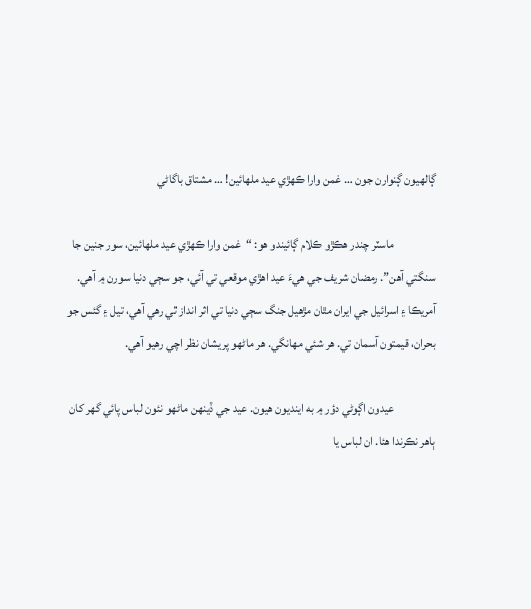ڳالهيون ڳنوارن جون … غمن وارا ڪهڙي عيد ملهائين! … مشتاق باگاڻي

                 ماسٽر چندر هڪڙو ڪلام ڳائيندو هو: “غمن وارا ڪهڙي عيد ملهائين، سور جنين جا سنگتي آهن”. رمضان شريف جي هيءَ عيد اهڙي موقعي تي آئي، جو سڄي دنيا سورن ۾ آهي. آمريڪا ۽ اسرائيل جي ايران مٿان مڙهيل جنگ سڄي دنيا تي اثر انداز ٿي رهي آهي، تيل ۽ گئس جو بحران، قيمتون آسمان تي. هر شئي مهانگي. هر ماڻهو پريشان نظر اچي رهيو آهي.

                 عيدون اڳوڻي دؤر ۾ به اينديون هيون. عيد جي ڏينهن ماڻهو نئون لباس پائي گهر کان ٻاهر نڪرندا هئا. ان لباس يا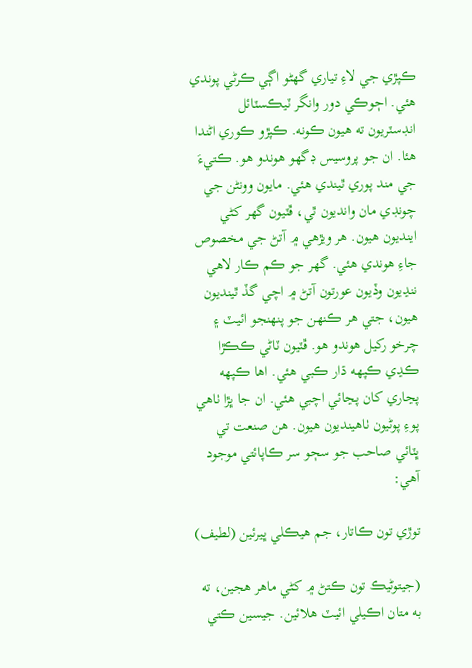ڪپڙي جي لاءِ تياري گهڻو اڳي ڪرڻي پوندي هئي. اڄوڪي دور وانگر ٽيڪسٽائل انڊسٽريون ته هيون ڪونه. ڪپڙو ڪوري اڻندا هئا. ان جو پروسيس ڊگهو هوندو هو. ڪتيءَ جي مند پوري ٿيندي هئي. مايون وونڻن جي چونڊي مان وانديون ٿي، ڦٽيون گهر کڻي اينديون هيون. هر ويڙهي ۾ آتڻ جي مخصوص جاءِ هوندي هئي. گهر جو ڪم ڪار لاهي ننڍيون وڏيون عورتون آتڻ ۾ اچي گڏ ٿينديون هيون، جتي هر ڪنهن جو پنهنجو ائيٽ ۽ چرخو رکيل هوندو هو. ڦٽيون ٽاڻي ڪڪڙا ڪڍي ڪپهه ڌار ڪبي هئي. اها ڪپهه پڃاري کان پڃائي اچبي هئي. ان جا ڀڙا ٺاهي پوءِ پوڻيون ٺاهينديون هيون. هن صنعت تي ڀٽائي صاحب جو سڄو سر ڪاپائتي موجود آهي:

توڙي تون ڪاتار، جم هيڪلي ڀيرئين (لطيف)

(جيتوڻيڪ تون ڪتڻ ۾ کڻي ماهر هجين، ته به متان اڪيلي ائيٽ هلائين. جيسين ڪتي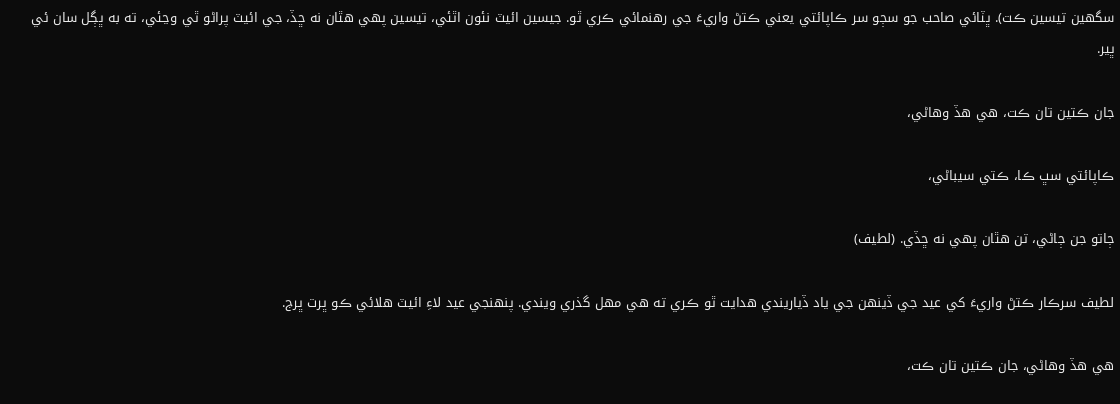سگهين تيسين ڪت). ڀٽائي صاحب جو سڄو سر ڪاپائتي يعني ڪتڻ واريءَ جي رهنمائي ڪري ٿو. جيسين ائيٽ نئون اٿئي، تيسين پهي هٿان نه ڇڏ، جي ائيٽ پراڻو ٿي وڃئي، ته به ڀڳل سان ئي ڀير.

جان ڪتين تان ڪت، هي هڏ وهاڻي،

ڪاپائتي سڀ ڪا، ڪتي سيباڻي،

ڄاتو جن ڄاڻي، تن هٿان پهي نه ڇڏي. (لطيف)

لطيف سرڪار ڪتڻ واريءَ کي عيد جي ڏينهن جي ياد ڏياريندي هدايت ٿو ڪري ته هي مهل گذري ويندي. پنهنجي عيد لاءِ ائيٽ هلائي ڪو ڀرت ڀرج.

هي هڏ وهاڻي، جان ڪتين تان ڪت،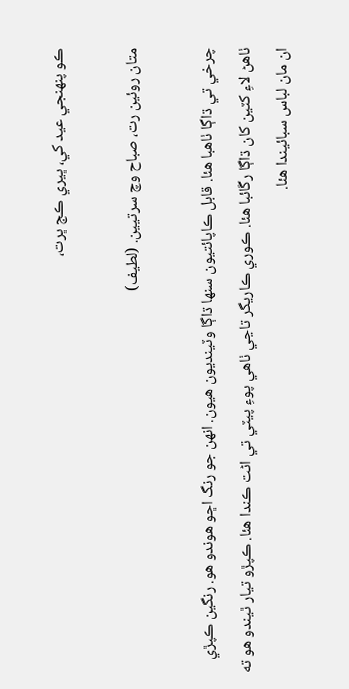ڪو پنهنجي عيد کي، ڀيري ڪج ڀرت،

متان روئين رت، صباح وچ سرتيين. (لطيف)

چرخي تي ڌاڳا ٺاهبا هئا. قابل ڪاپائتيون سنها ڌاڳا وٽينديون هيون. انهن جو رنگ اڇو هوندو هو. رنگين ڪپڙي ٺاهڻ لاءِ کٽين کان ڌاڳا رڱائبا هئا. ڪوري ڪاريگر تاڃي ٺاهي پوءِ پيٽي تي اڻت ڪندا هئا. ڪپڙو تيار ٿيندو هو ته ان مان لباس سبائيندا هئا.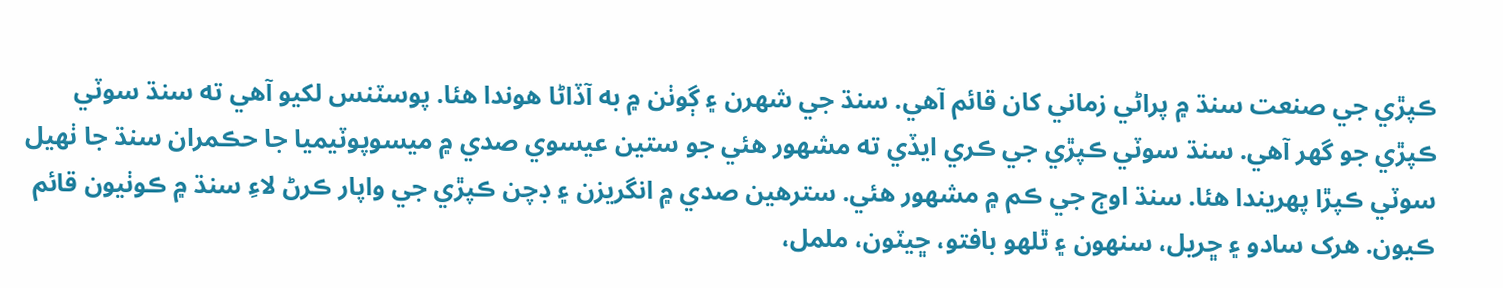ڪپڙي جي صنعت سنڌ ۾ پراڻي زماني کان قائم آهي. سنڌ جي شهرن ۽ ڳوٺن ۾ به آڏاڻا هوندا هئا. پوسٽنس لکيو آهي ته سنڌ سوٽي ڪپڙي جو گهر آهي. سنڌ سوٽي ڪپڙي جي ڪري ايڏي ته مشهور هئي جو ستين عيسوي صدي ۾ ميسوپوٽيميا جا حڪمران سنڌ جا ٺهيل سوٽي ڪپڙا پهريندا هئا. سنڌ اوڄ جي ڪم ۾ مشهور هئي. سترهين صدي ۾ انگريزن ۽ ڊچن ڪپڙي جي واپار ڪرڻ لاءِ سنڌ ۾ ڪوٺيون قائم ڪيون. هرک سادو ۽ ڇريل، سنهون ۽ ٿلهو بافتو، ڇيٽون، ململ،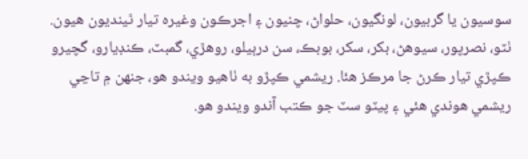سوسيون يا گربيون، لونگيون، حلواڻ، چنيون ۽ اجرڪون وغيره تيار ٿينديون هيون. ٺٽو، نصرپور، سيوهڻ، بکر، سکر، بوبڪ، سن درٻيلو، روهڙي، گمبٽ، ڪنڊيارو، گچيرو ڪپڙي تيار ڪرڻ جا مرڪز هئا. ريشمي ڪپڙو به ٺاهيو ويندو هو، جنهن ۾ تاڃي ريشمي هوندي هئي ۽ پيٽو سٽ جو ڪتب آندو ويندو هو.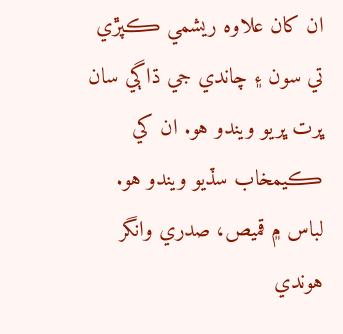ان کان علاوه ريشمي ڪپڙي تي سون ۽ چاندي جي ڌاڳي سان ڀرت ڀريو ويندو هو. ان کي ڪيمخاب سڏيو ويندو هو. لباس ۾ قميص، صدري وانگر هوندي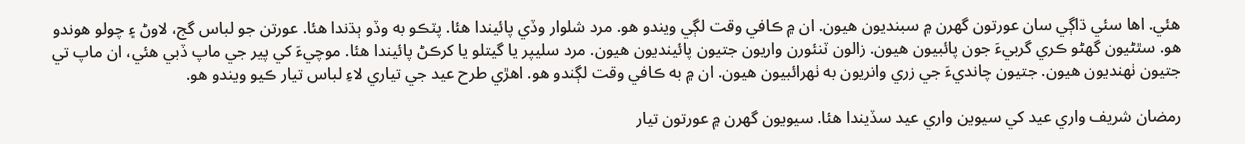هئي. اها سئي ڌاڳي سان عورتون گهرن ۾ سبنديون هيون. ان ۾ ڪافي وقت لڳي ويندو هو. مرد شلوار وڏي پائيندا هئا. پٽڪو به وڏو ٻڌندا هئا. عورتن جو لباس گج، لاوڻ ۽ چولو هوندو هو. سٿڻيون گهڻو ڪري گربيءَ جون پائبيون هيون. زالون ٽنئورن واريون جتيون پائينديون هيون. مرد سليپر يا گيتلو يا کرڪڻ پائيندا هئا. موچيءَ کي پير جي ماپ ڏبي هئي، ان ماپ تي جتيون ٺهنديون هيون. جتيون چانديءَ جي زري وانريون به ٺهرائبيون هيون. ان ۾ به ڪافي وقت لڳندو هو. اهڙي طرح عيد جي تياري لاءِ لباس تيار ڪيو ويندو هو.

رمضان شريف واري عيد کي سيوين واري عيد سڏيندا هئا. سيويون گهرن ۾ عورتون تيار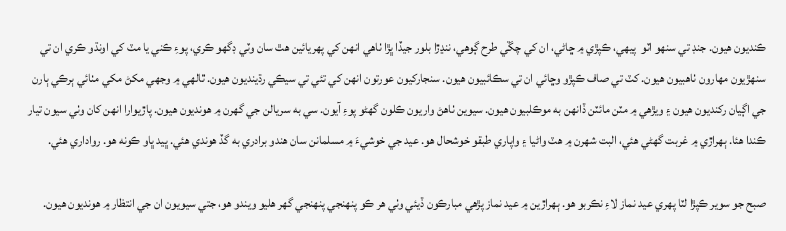ڪنديون هيون. جنڊ تي سنهو اٽو  پيهي، ڪپڙي ۾ ڇاڻي، ان کي چڱي طرح ڳوهي، ننڍڙا بلور جيڏا ڀڙا ٺاهي انهن کي پهريائين هٿ سان وٽي ڊگهو ڪري، پوءِ ڪني يا مٽ کي اونڌو ڪري ان تي سنهڙيون مهارون ٺاهبيون هيون. کٽ تي صاف ڪپڙو وڇائي ان تي سڪائبيون هيون. سنجارکيون عورتون انهن کي تئي تي سيڪي رڌينديون هيون. ٿالهي ۾ وجهي مکڻ مکي مٺائي ٻرڪي ٻارن جي اڳيان رکنديون هيون ۽ ويڙهي ۾ مٽن مائٽن ڏانهن به موڪلبيون هيون. سيوين ٺاهڻ واريون ڪلون گهڻو پوءِ آيون. سي به سريالن جي گهرن ۾ هونديون هيون. پاڙيوارا انهن کان وٺي سيون تيار ڪندا هئا. ٻهراڙي ۾ غربت گهڻي هئي، البت شهرن ۾ هٽ واڻيا ۽ واپاري طبقو خوشحال هو. عيد جي خوشيءَ ۾ مسلمانن سان هندو برادري به گڏ هوندي هئي. ڀيد ڀاو ڪونه هو. رواداري هئي.

صبح جو سوير ڪپڙا لٽا پهري عيد نماز لاءِ نڪربو هو. ٻهراڙين ۾ عيد نماز پڙهي مبارڪون ڏيئي وٺي هر ڪو پنهنجي پنهنجي گهر هليو ويندو هو، جتي سيويون ان جي انتظار ۾ هونديون هيون.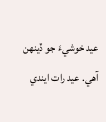عيد خوشيءَ جو ڏينهن آهي. عيد رات ايندي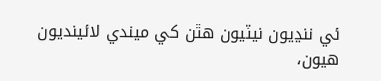ئي ننڍيون نيٽيون هٿن کي ميندي لائينديون هيون،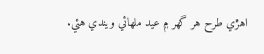اهڙي طرح هر گهر ۾ عيد ملهائي ويندي هئي.